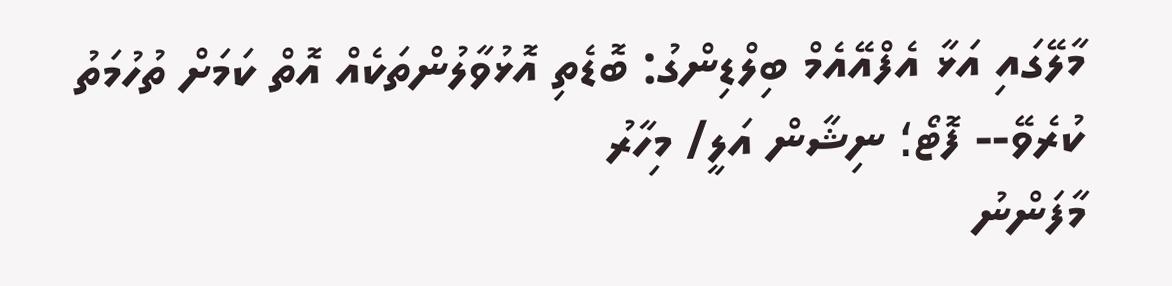މާލޭގައި އަޅާ އެފްއޭއެމް ބިލްޑިންގު: ބޮޑެތި އޮޅުވާލުންތަކެއް އޮތް ކަމަށް ތުހުމަތު ކުރެވޭ-- ފޮޓޯ؛ ނިޝާން އަލީ/ މިހާރު
މާފަންނު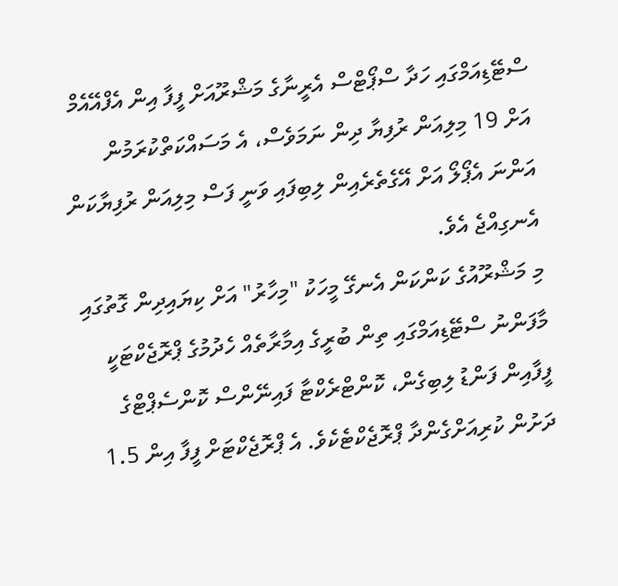ސްޓޭޑިއަމްގައި ހަދާ ސްޕޯޓްސް އެރީނާގެ މަޝްރޫއަށް ފީފާ އިން އެފްއޭއެމް އަށް 19 މިލިއަން ރުފިޔާ ދިން ނަމަވެސް، އެ މަސައްކަތްކުރަމުން އަންނަ އެޕޯލޯ އަށް އޭގެތެރެއިން ލިބިފައި ވަނީ ފަސް މިލިއަން ރުފިޔާކަން އެނގިއްޖެ އެވެ.
މި މަޝްރޫއުގެ ކަންކަން އެނގޭ މީހަކު "މިހާރު" އަށް ކިޔައިދިން ގޮތުގައި މާފަންނު ސްޓޭޑިއަމްގައި ތިން ބުރީގެ އިމާރާތެއް ހެދުމުގެ ޕްރޮޖެކްޓަކީ ފީފާއިން ފަންޑު ލިބިގެން، ކޮންޓްރެކްޓާ ފައިނޭންސް ކޮންސެޕްޓްގެ ދަށުން ކުރިއަށްގެންދާ ޕްރޮޖެކްޓެކެވެ. އެ ޕްރޮޖެކްޓަށް ފީފާ އިން 1.5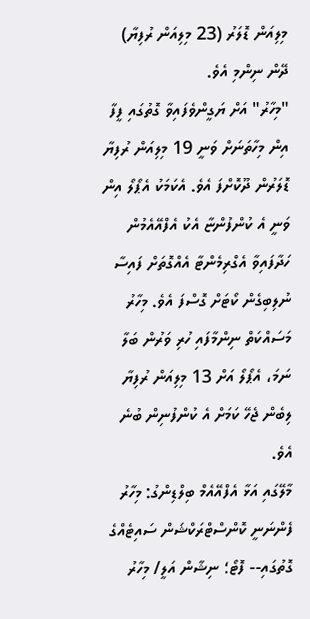މިލިއަން ޑޮލަރު (23 މިލިއަން ރުފިޔާ) ދޭން ނިންމި އެވެ.
"މިހާރު" އަށް ޔަގީންވެފައިވާ ގޮތުގައި ފީފާ އިން މިހާތަނަށް ވަނީ 19 މިލިއަން ރުފިޔާ ޑޮލަރުން ދޫކޮށްފަ އެވެ. އެކަމަކު އެޕޯލޯ އިން ވަނީ އެ ކުންފުންޏާ އެކު އެފްއޭއެމުން ހަދާފައިވާ އެގްރިމެންޓާ އެއްގޮތަށް ފައިސާ ނުލިބިގެން ކޯޓަށް ގޮސްފަ އެވެ. މިހާރު މަސައްކަތް ނިންމާފައި ހުރި ވަރުން ބަލާ ނަމަ، އެޕޯލޯ އަށް 13 މިލިއަން ރުފިޔާ ލިބެން ޖެހޭ ކަމަށް އެ ކުންފުނިން ބުނެ އެވެ.
މާލޭގައި އަޅާ އެފްއޭއެމް ބިލްޑިންގު: މިހާރު ފެންނަނީ ކޮންސްޓްރަކްޝަން ސައިޓެއްގެ ގޮތުގައި-- ފޮޓޯ؛ ނިޝާން އަލީ/ މިހާރު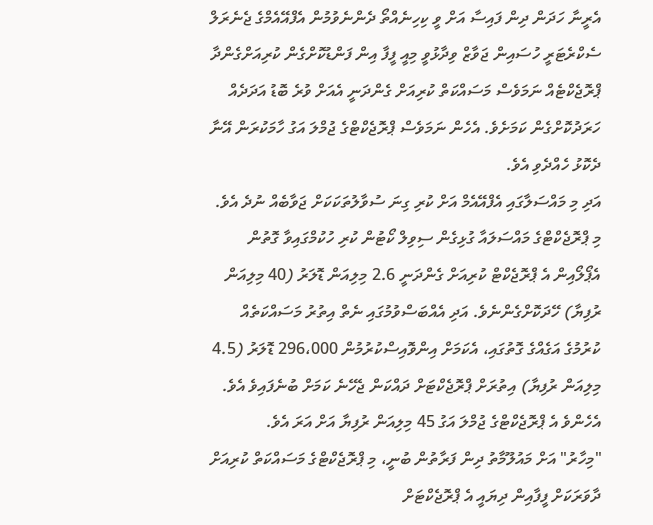އެރީނާ ހަދަން ދިން ފައިސާ އަށް ވީ ކިހިނެއްތޯ ދެންނެވުމުން އެފްއޭއެމްގެ ޖެނެރަލް ސެކްރެޓަރީ ހުސައިން ޖަވާޒް ވިދާޅުވީ މިއީ ފީފާ އިން ފަންޑުކޮށްގެން ކުރިއަށްގެންދާ ޕްރޮޖެކްޓެއް ނަމަވެސް މަސައްކަތް ކުރިއަށް ގެންދަނީ އެއަށް ވުރެ ބޮޑު އަދަދެއް ހަރަދުކޮށްގެން ކަމަށެވެ. އެހެން ނަމަވެސް ޕްރޮޖެކްޓްގެ ޖުމްލަ އަގު ހާމަކުރަން އޭނާ ދެކޮޅު ހެއްދެވި އެވެ.
އަދި މި މައްސަލާގައި އެފްއޭއެމް އަށް ކުރި ގިނަ ސުވާލުތަކަކަށް ޖަވާބެއް ނުދެ އެވެ.
މި ޕްރޮޖެކްޓްގެ މައްސަލައާ ގުޅިގެން ސިވިލް ކޯޓުން ކުރި ހުކުމްގައިވާ ގޮތުން އެޕޯލޯއިން އެ ޕްރޮޖެކްޓް ކުރިއަށް ގެންދަނީ 2.6 މިލިއަން ޑޮލަރު (40 މިލިއަން ރުފިޔާ) ހޭދަކޮށްގެންނެވެ. އަދި އެއްބަސްވުމުގައި ނެތް އިތުރު މަސައްކަތެއް ކުރުމުގެ އަގެއްގެ ގޮތުގައި، އެކަމަށް އިންވޮއިސްކުރުމުން 296،000 ޑޮލަރު (4.5 މިލިއަން ރުފިޔާ) އިތުރަށް ޕްރޮޖެކްޓަށް ދައްކަން ޖެހޭނެ ކަމަށް ބުނެފައިވެ އެވެ. އެހެންވެ އެ ޕްރޮޖެކްޓްގެ ޖުމްލަ އަގު 45 މިލިއަން ރުފިޔާ އަށް އަރަ އެވެ.
"މިހާރު" އަށް މައުލޫމާތު ދިން ފަރާތުން ބުނީ، މި ޕްރޮޖެކްޓްގެ މަސައްކަތް ކުރިއަށް ދާވަރަކަށް ފީފާއިން ދިޔައީ އެ ޕްރޮޖެކްޓަށް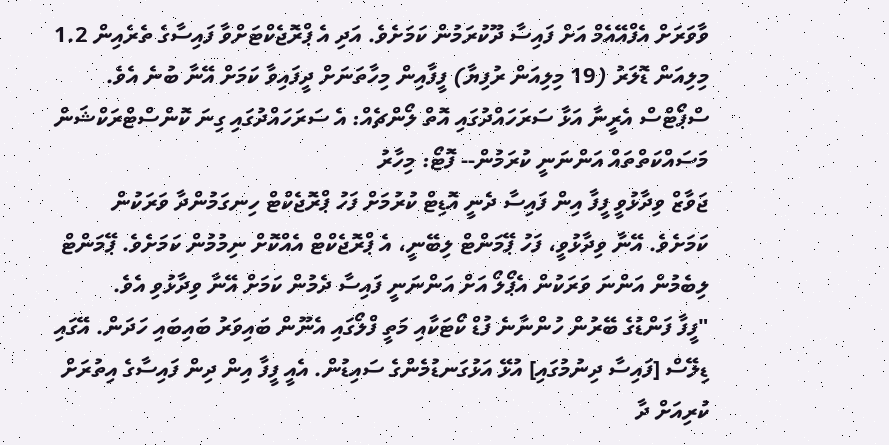ވާވަރަށް އެފްއޭއެމް އަށް ފައިސާ ދޫކުރަމުން ކަމަށެވެ. އަދި އެ ޕްރޮޖެކްޓަށްވާ ފައިސާގެ ތެރެއިން 1.2 މިލިއަން ޑޮލަރު (19 މިލިއަން ރުފިޔާ) ފީފާއިން މިހާތަނަށް ދީފައިވާ ކަމަށް އޭނާ ބުނެ އެވެ.
ސްޕޯޓްސް އެރީނާ އަޅާ ސަރަހައްދުގައި އޮތް ލޯންޗެއް: އެ ސަރަހައްދުގައި ގިނަ ކޮންސްޓްރަކްޝަން މަސައްކަތްތައް އަންނަނީ ކުރަމުން-- ފޮޓޯ: މިހާރު
ޖަވާޒް ވިދާޅުވީ ފީފާ އިން ފައިސާ ދެނީ އޮޑިޓް ކުރުމަށް ފަހު ޕްރޮޖެކްޓް ހިނގަމުންދާ ވަރަކުން ކަމަށެވެ. އޭނާ ވިދާޅުވީ، ފަހު ޕޭމަންޓް ލިބޭނީ، އެ ޕްރޮޖެކްޓް އެއްކޮށް ނިމުމުން ކަމަށެވެ. ޕޭމަންޓް ލިބެމުން އަންނަ ވަރަކުން އެޕޯލޯ އަށް އަންނަނީ ފައިސާ ދެމުން ކަމަށް އޭނާ ވިދާޅުވި އެވެ.
"ފީފާ ފަންޑުގެ ބޭރުން ހުންނާނެ ފުޑް ކޯޓަކާއި މަތީ ފްލޯގައި އެނޫން ބައިވަރު ބައިބައި ހަދަން. އޭގައި ޑިލޭސް [ފައިސާ ދިނުމުގައި] އުޅޭ އަޅުގަނޑުމެންގެ ސައިޑުން. އެއީ ފީފާ އިން ދިން ފައިސާގެ އިތުރަށް ކުރިއަށް ދާ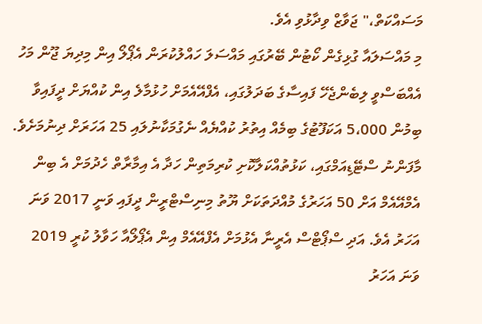މަސައްކަތް،" ޖަވާޒް ވިދާޅުވި އެވެ.
މި މައްސަލައާ ގުޅިގެން ކޯޓުން ބޭރުގައި މައްސަލަ ހައްލުކުރަން އެޕޯލޯ އިން މިދިޔަ ޖޫން މަހު އެއްބަސްވީ ލިބެންޖެހޭ ފައިސާގެ ބަދަލުގައި، އެފްއޭއެމަށް ހުޅުމާލެ އިން ކުއްޔަށް ދީފައިވާ ބިމުން 5،000 އަކަފޫޓުގެ ބިމެއް އިތުރު ކުއްޔެއް ނެގުމަކާނުލައި 25 އަހަރަށް ދިނުމަށެވެ.
މާފަންނު ސްޓޭޑިއަމްގައި، ކަޅުތުއްކަލާކޮށި ކުރިމަތިން ހަދާ އެ އިމާރާތް ހެދުމަށް އެ ބިން އެމްއޭއެމް އަށް 50 އަހަރުގެ މުއްދަތަކަށް ޔޫތު މިނިސްޓްރީން ދީފައި ވަނީ 2017 ވަނަ އަހަރު އެވެ. އަދި ސްޕޯޓްސް އެރީނާ އެޅުމަށް އެފްއޭއެމް އިން އެޕޯލޯއާ ހަވާލު ކުރީ 2019 ވަނަ އަހަރު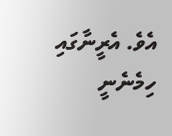އެވެ. އެރީނާގައި ހިމެނެނީ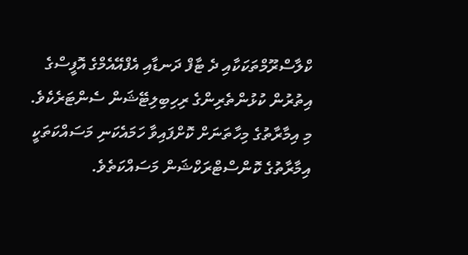ކްލާސްރޫމްތަކަކާއި ދެ ޓާފް ދަނޑާއި އެފްއޭއެމްގެ އޮފީސްގެ އިތުރުން ކުޅުންތެރިންގެ ރިހިބިލިޓޭޝަން ސެންޓަރެކެވެ.
މި އިމާރާތުގެ މިހާތަނަށް ކޮށްފައިވާ ހަމައެކަނި މަސައްކަތަކީ އިމާރާތުގެ ކޮންސްޓްރަކްޝަން މަސައްކަތެވެ.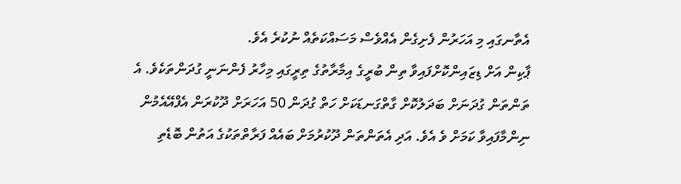އެތާނގައި މި އަހަރުން ފެށިގެން އެއްވެސް މަސައްކަތެއް ނުކުރެ އެވެ.
ޕާކިން އަށް ޑިޒައިންކޮށްފައިވާ ތިން ބުރީގެ އިމާރާތުގެ ތިރީގައި މިހާރު ފެންނަނީ ގުދަންތަކެވެ. އެ ތަންތަން ގުދަނަށް ބަދަލުކޮށް ގާތްގަނޑަކަށް ހަތް ގުދަން 50 އަހަރަށް ދޫކުރަން އެފްއޭއެމުން ނިންމާފައިވާ ކަމަށް ވެ އެވެ. އަދި އެތަންތަން ދޫކުރުމަށް ބައެއް ފަރާތްތަކުގެ އަތުން ބޮޑެތި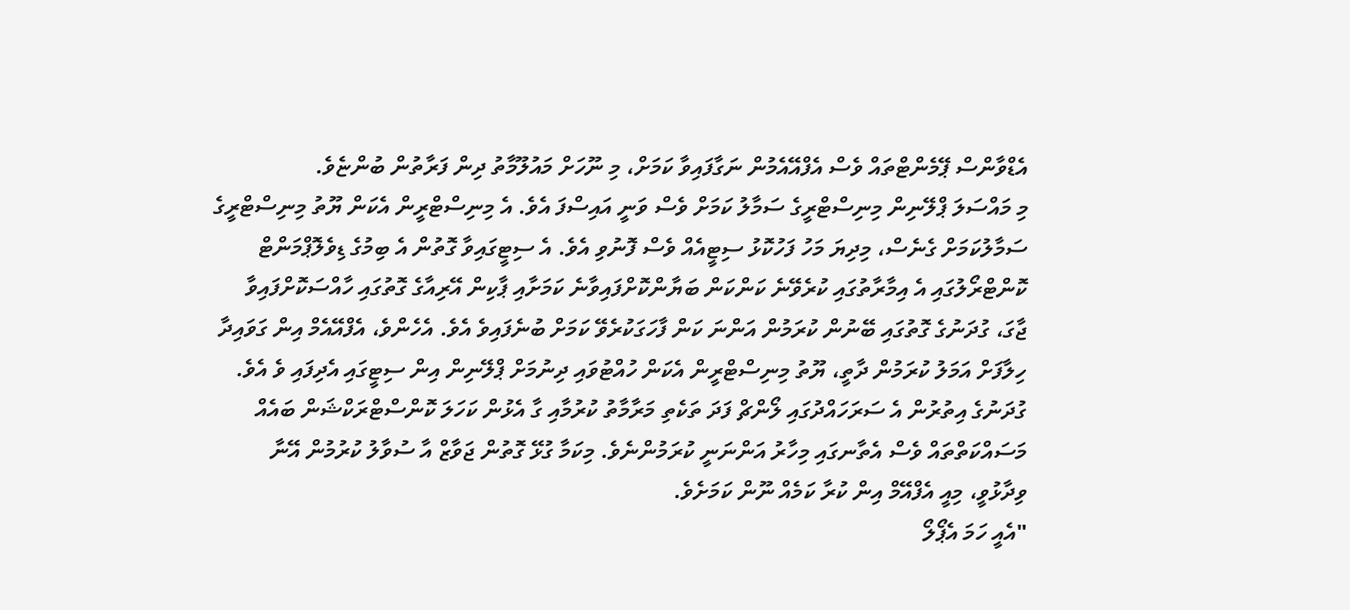އެޑްވާންސް ޕޭމެންޓްތައް ވެސް އެފްއޭއެމުން ނަގާފައިވާ ކަމަށް، މި ނޫހަށް މައުލޫމާތު ދިން ފަރާތުން ބުންޏެވެ.
މި މައްސަލަ ޕްލޭނިން މިނިސްޓްރީގެ ސަމާލު ކަމަށް ވެސް ވަނީ އައިސްފަ އެވެ. އެ މިނިސްޓްރީން އެކަން ޔޫތު މިނިސްޓްރީގެ ސަމާލުކަމަށް ގެނެސް، މިދިޔަ މަހު ފަހުކޮޅު ސިޓީއެއް ވެސް ފޮނުވި އެވެ. އެ ސިޓީގައިވާ ގޮތުން އެ ބިމުގެ ޑިވެލޮޕްމަންޓް ކޮންޓްރޯލުގައި އެ އިމާރާތުގައި ކުރެވޭނެ ކަންކަން ބަޔާންކޮށްފައިވާނެ ކަމަށާއި ޕާކިން އޭރިއާގެ ގޮތުގައި ހާއްސަކޮށްފައިވާ ޖާގަ، ގުދަނުގެ ގޮތުގައި ބޭނުން ކުރަމުން އަންނަ ކަން ފާހަގަކުރެވޭ ކަމަށް ބުނެފައިވެ އެވެ. އެހެންވެ، އެފްއޭއެމް އިން ގަވައިދާ ހިލާފަށް އަމަލު ކުރަމުން ދާތީ، ޔޫތު މިނިސްޓްރީން އެކަން ހުއްޓުވައި ދިނުމަށް ޕްލޭނިން އިން ސިޓީގައި އެދިފައި ވެ އެވެ.
ގުދަނުގެ އިތުރުން އެ ސަރަހައްދުގައި ލޯންޗް ފަދަ ތަކެތި މަރާމާތު ކުރުމާއި ގާ އެޅުން ކަހަލަ ކޮންސްޓްރަކްޝަން ބައެއް މަސައްކަތްތައް ވެސް އެތާނގައި މިހާރު އަންނަނީ ކުރަމުންނެވެ. މިކަމާ ގުޅޭ ގޮތުން ޖަވާޒް އާ ސުވާލު ކުރުމުން އޭނާ ވިދާޅުވީ، މިއީ އެފްއޭމް އިން ކުރާ ކަމެއް ނޫން ކަމަށެވެ.
"އެއީ ހަމަ އެޕޯލޯ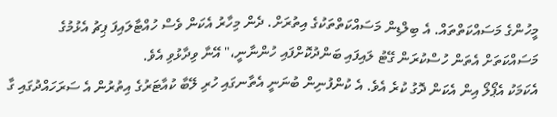މީހުންގެ މަސައްކަތްތައް. އެ ބިލްޑިން މަސައްކަތްތަކުގެ އިތުރަށް. ދެން މިހާރު އެކަން ވެސް ހުއްޓާލައިފަ ޕިޗު އެޅުމުގެ މަސައްކަތަށް އެތަން ހުސްކުރަން ގޭޓު ލައިފައި ބަންދުކޮށްފައި ހުންނާނީ،" އޭނާ ވިދާޅުވި އެވެ.
އެކަމަކު އެޕޯލޯ އިން އެކަން ދޮގު ކުރެ އެވެ. އެ ކުންފުނިން ބުނަނީ އެތާނގައި ހުރި ލޭބާ ކުއާޓަރުގެ އިތުރުން އެ ސަރަހައްދުގައި ގާ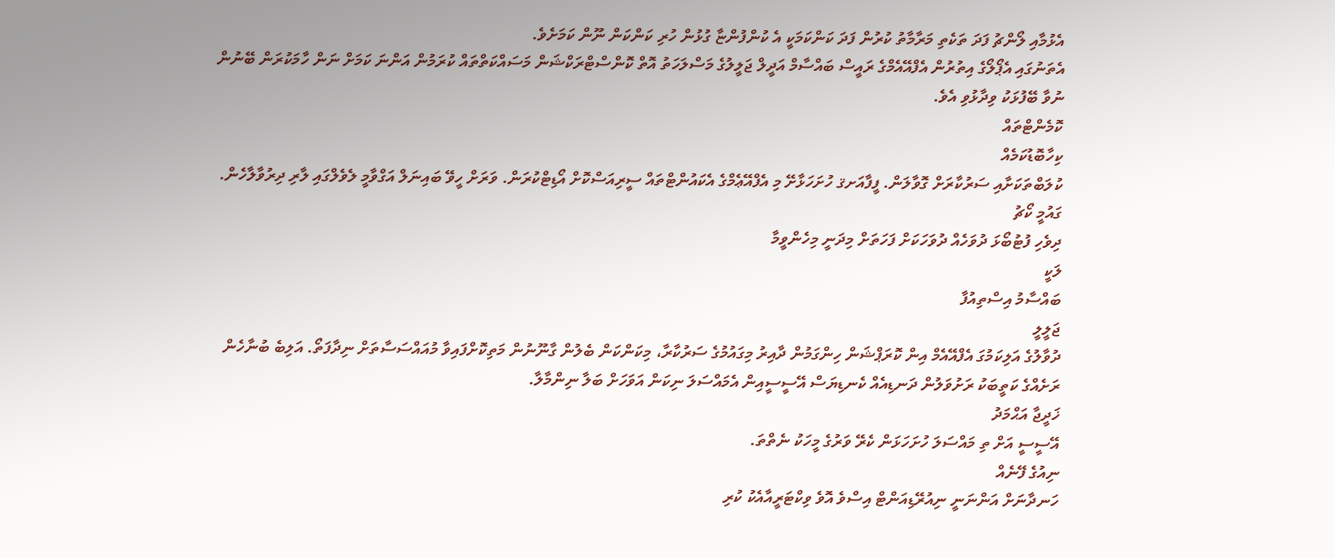އެޅުމާއި ލޯންޗު ފަދަ ތަކެތި މަރާމާތު ކުރުން ފަދަ ކަންކަމަކީ އެ ކުންފުންޏާ ގުޅުން ހުރި ކަންކަން ނޫން ކަމަށެވެ.
އެތަނުގައި އެޕޯލޯގެ އިތުރުން އެފްއޭއެމްގެ ރައީސް ބައްސާމް އަދީލް ޖަލީލުގެ މަސްލަހަތު އޮތް ކޮންސްޓްރަކްޝަން މަސައްކަތްތައް ކުރަމުން އަންނަ ކަމަށް ނަން ހާމަކުރަން ބޭނުން ނުވާ ބޭފުޅަކު ވިދާޅުވި އެވެ.
ކޮމެންޓްތައް
ކިހާބޮޑުކަމެއް
ކުލަބްތަކަށާއި ސަރުކާރަށް ގޮވާލަން. ފީފާއަށޤ ހުށަހަޅާށޭ މި އެފްއޭޢެމްގެ އެކައުންޓްތައް ސީރިއަސްކޮށް އޯޑިޓްކުރަން. ވަރަށް ހީވޭ ބައިނަލް އަގްވާމީ ލެވެލްގައި ލާރި ދިރުވާލާހެން.
ގައުމީ ކޯޗު
ދިވެހި ފުޓުބޯޅަ ދުވަހެއް ދުވަހަކަށް ފަހަތަށް މިދަނީ މިހެންވީމާ
ލަކީ
ބައްސާމު އިސްތިއުފާ
ޖަލީލީ
ދުވާލުގެ އަލިކަމުގަ އެފްއޭއެމް އިން ކޮރަޕްޝަން ހިންގަމުން ދާއިރު މިގައުމުގެ ސަރުކާރާ، މިކަންކަން ބެލުން ގާނޫނުން މަތިކޮށްފައިވާ މުއައްސަސާތަށް ނިދާފަތޯ. އަލިބެ ބުނާހެން ރަށެއްގެ ކަތީބަކު ރަށުވަލުން ދަނޑިއެއް ކެނޑިޔަސް އޭސީސީއިން އެމައްސަލަ ނިކަން އަވަހަށް ބަލާ ނިންމާލާ.
ޚަދީޖާ އަޙްމަދު
އޭސީސީ އަށް ތި މައްސަލަ ހުށަހަޅަން ކެރޭ ވަރުގެ މީހަކު ނެތްތަ.
ނިއުގެ ފޭނެއް
ހަނދާނަށް އަންނަނީ ނިއުރޭޑިއަންޓް އިސްވެ އޮވެ ވިކްޓަރީއާއެކު ކުރި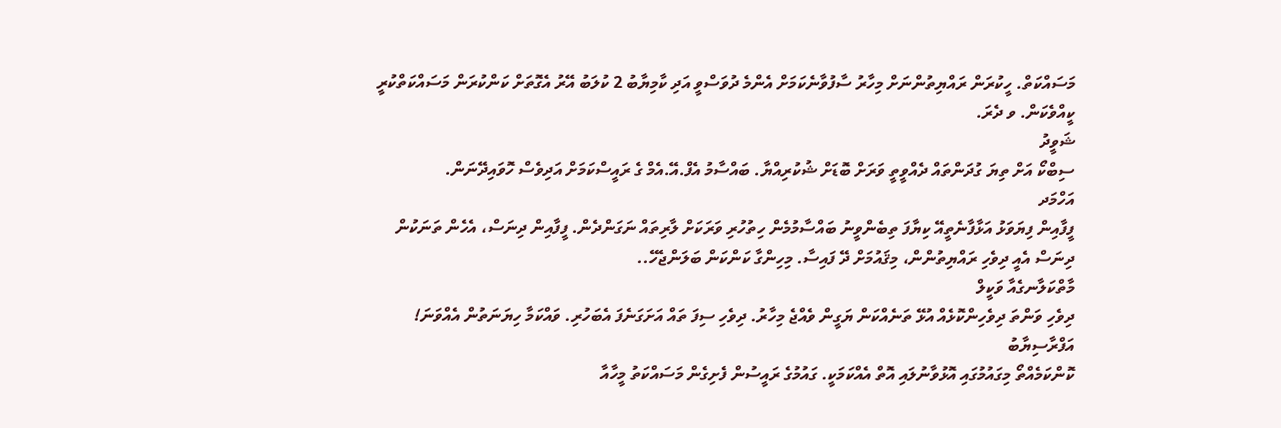މަސައްކަތް. ހީކުރަން ރައްޔިތުންނަށް މިހާރު ސާފުވާނެކަމަށް އެންމެ ދުވަސްވީ އަދި ކާމިޔާބު 2 ކުލަބު އޭރު އެގޮތަށް ކަންކުރަން މަސައްކަތްކުރީ ކީއްވެކަން. ވ ދެރަ.
ޝަވީދު
ސިބްކޯ އަށް ތިޔަ ގުދަންތައް ދެއްވީތީ ވަރަށް ބޮޑަށް ޝުކުރިއްޔާ. ބައްސާމު އެފް.އޭ.އެމް ގެ ރައީސްކަމަށް އަދިވެސް ހޮވައިދޭނަން.
އަހްމަދ
ފީފާއިން ފިޔަވަޅު އަޅާފާނެތީއޭ ކިޔާފަ ތިބެންވީނު ބައްސާމުމެން ހިތުހުރި ވަރަކަށް ލާރިތައް ނަގަންދެން. ފީފާއިން ދިނަސް، އެހެން ތަނަކުން ދިނަސް އެއީ ދިވެހި ރައްޔިތުންން، މިޤައުމަށް ދޭ ފައިސާ. މިހިންގާ ކަންކަން ބަލަންޖެހޭ..
މާތްކަލާނގެއާ ވަކީލް
ދިވެހި ވަންތަ ދިވެހިންކޮޅެއް އުޅޭ ތަނެއްކަން ޔަގީން ވެއްޖެ މިހާރު. ދިވެހި ސިފަ ތައް އަށަގަނެފަ އެބަހުރި. ވައްކަމާ ހިޔަނަތުން އެއްވަނަ!
އަފްރާސިޔާބު
ކޮންކަމެއްތޯ މިގައުމުގައި އޮޅުވާނުލައި އޮތް އެއްކަމަކީ. ގައުމުގެ ރައީސުން ފެށިގެން މަސައްކަތު މީހާއާ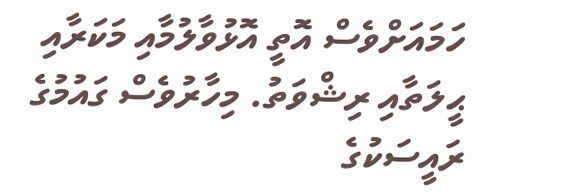ހަމައަށްވެސް އޮތީ އޮޅުވާލުމާއި މަކަރާއި ޙީލަތާއި ރިޝްވަތު. މިހާރުވެސް ގައުމުގެ ރައީސަކުގެ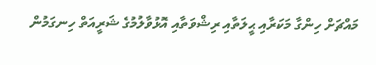މައްޗަށް ހިންގާ މަކަރާއި ޙީލަތާއި ރިޝްވަތާއި އޮޅުވާލުމުގެ ޝަރީއަތް ހިނގަމުން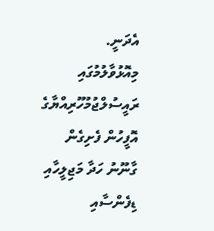އެދަނީ. މިއޮޅުވާލުމުގައި ރައީސުލްޖުމުހޫރިއްޔާގެ އޮފީހުން ފެށިގެން ގާނޫނު ހަދާ މަޖިލީހާއި ޑިފެންސާއި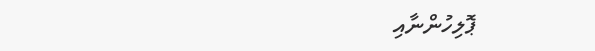ޕޮލިހުންނާއި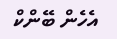އެހެން ބޭންކް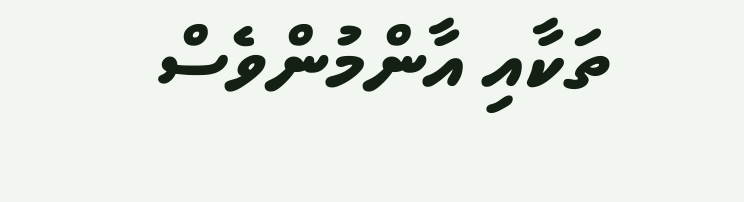ތަކާއި އާންމުންވެސް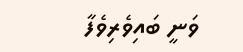ވަނީ ބައިވެރިވެފާ